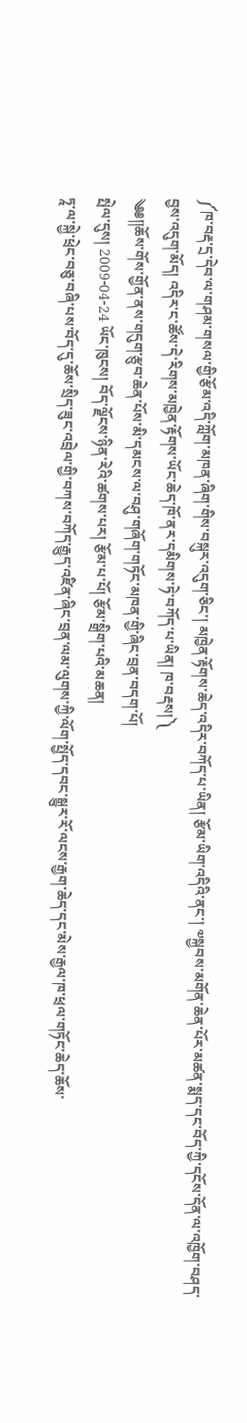༼ཁ་བརྡ་དྲ་དེབ་ལ་གཤམ་གསལ་གྱི་རྩོམ་འདི་ཀློག་མཁན་ཞིག་གིས་བསྐུར་འདུག་ཅིང་། མཁྱེན་རྟོགས་ཆེད་འདིར་བཀོད་པ་ཡིན། རྩོམ་ཡིག་འདིའི་ནང་། ༧སྐྱབས་མགོན་ཆེན་པོར་མཚན་སྨད་དང་བོད་ཀྱི་དངོས་དོན་ལ་འཁྱོག་བཤད་བྱས་འདུག་མོད། འདིར་ང་ཚོས་དེ་རིགས་མཁྱེན་རྟོགས་ཡོང་ཆེད་ཁོ་ནར་དམིགས་ཏེ་བཀོད་པ་ཡིན། ཁ་བརྡས།༽
༄༅༎ཆོས་གོས་གྱོན་ནས་གདུག་རྩུབ་ཆེན་པོས་མི་དམངས་ལ་བཤུ་གཞོག་གཏོང་མཁན་གྱི་ཞིང་བྲན་བདག་པོ།
སྤེལ་དུས། 2009-04-24 ཡོང་ཁུངས། བོད་ལྗོངས་ཉིན་རེའི་ཚགས་པར། རྩོམ་པ་པོ། རྩོམ་སྒྲིག་པའི་མཆན།
ཏཱ་ལ་སྐྱེ་ཕྲེང་བཅུ་བཞི་པས་བོད་དུ་ཆོས་སྲིད་ཟུང་འབྲེལ་གྱི་བཀས་བཀོད་རྒྱུད་འཛིན་ཞིང་བྲན་ལམ་ལུགས་ཀྱི་ལོག་སྤྱོད་དབང་སྒྱུར་རོ་ལངས་རྒྱག་ཆེད་དང་མེས་རྒྱལ་ཁ་ཕྲལ་གཏོང་ཆེད་ཆོས་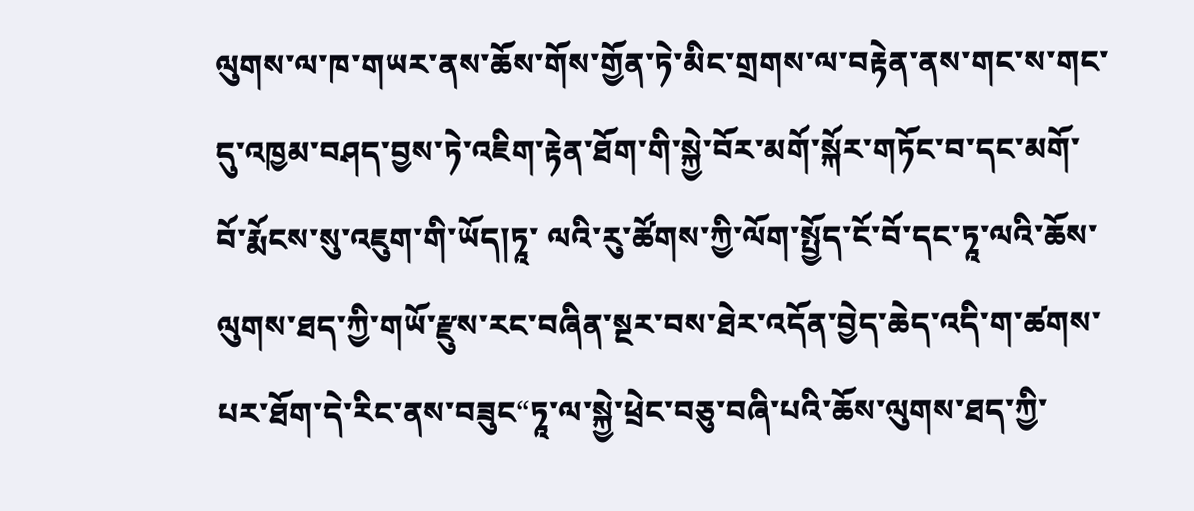ལུགས་ལ་ཁ་གཡར་ནས་ཆོས་གོས་གྱོན་ཏེ་མིང་གྲགས་ལ་བརྟེན་ནས་གང་ས་གང་དུ་འཁྱམ་བཤད་བྱས་ཏེ་འཇིག་རྟེན་ཐོག་གི་སྐྱེ་བོར་མགོ་སྐོར་གཏོང་བ་དང་མགོ་བོ་རྨོངས་སུ་འཇུག་གི་ཡོད།ཏཱ་ ལའི་རུ་ཚོགས་ཀྱི་ལོག་སྤྱོད་ངོ་བོ་དང་ཏཱ་ལའི་ཆོས་ལུགས་ཐད་ཀྱི་གཡོ་རྫུས་རང་བཞིན་སྔར་བས་ཐེར་འདོན་བྱེད་ཆེད་འདི་ག་ཚགས་པར་ཐོག་དེ་རིང་ནས་བཟུང“ཏཱ་ལ་སྐྱེ་ཕྲེང་བཅུ་བཞི་པའི་ཆོས་ལུགས་ཐད་ཀྱི་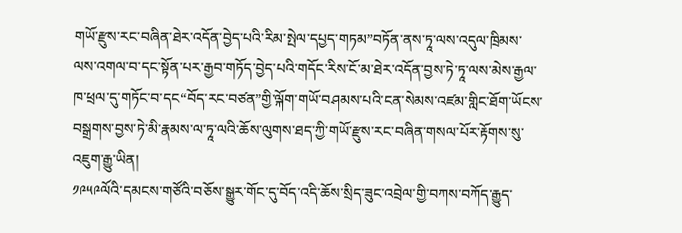གཡོ་རྫུས་རང་བཞིན་ཐེར་འདོན་བྱེད་པའི་རིམ་སྤེལ་དཔྱད་གཏམ”བཏོན་ནས་ཏཱ་ལས་འདུལ་ཁྲིམས་ལས་འགལ་བ་དང་སྟོན་པར་རྒྱབ་གཏོད་བྱེད་པའི་གདོང་རིས་ངོ་མ་ཐེར་འདོན་བྱས་ཏེ་ཏཱ་ལས་མེས་རྒྱལ་ཁ་ཕྲལ་དུ་གཏོང་བ་དང“བོད་རང་བཙན”གྱི་ལྐོག་གཡོ་བཤམས་པའི་ངན་སེམས་འཛམ་གླིང་ཐོག་ཡོངས་བསྒྲགས་བྱས་ཏེ་མི་རྣམས་ལ་ཏཱ་ལའི་ཆོས་ལུགས་ཐད་ཀྱི་གཡོ་རྫུས་རང་བཞིན་གསལ་པོར་རྟོགས་སུ་འཇུག་རྒྱུ་ཡིན།
༡༩༥༩ལོའི་དམངས་གཙོའི་བཅོས་སྒྱུར་གོང་དུ་བོད་འདི་ཆོས་སྲིད་ཟུང་འབྲེལ་གྱི་བཀས་བཀོད་རྒྱུད་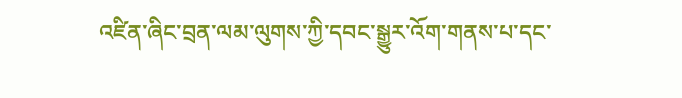འཛིན་ཞིང་བྲན་ལམ་ལུགས་ཀྱི་དབང་སྒྱུར་འོག་གནས་པ་དང་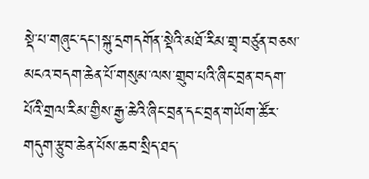སྡེ་པ་གཞུང་དང་།སྐུ་དྲགདགོན་སྡེའི་མཐོ་རིམ་གྲྭ་བཙུན་བཅས་མངའ་བདག་ཆེན་པོ་གསུམ་ལས་གྲུབ་པའི་ཞིང་བྲན་བདག་པོའི་གྲལ་རིམ་གྱིས་རྒྱ་ཆེའི་ཞིང་བྲན་དང་བྲན་གཡོག་ཚོར་གདུག་རྩུབ་ཆེན་པོས་ཆབ་སྲིད་ཐད་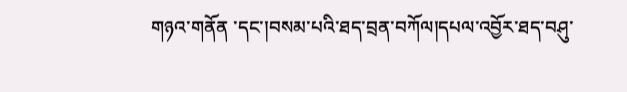གཉའ་གནོན ་དང་།བསམ་པའི་ཐད་བྲན་བཀོལ།དཔལ་འབྱོར་ཐད་བཤུ་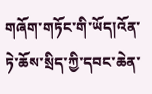གཞོག་གཏོང་གི་ཡོད།འོན་ཏེ་ཆོས་སྲིད་ཀྱི་དབང་ཆེན་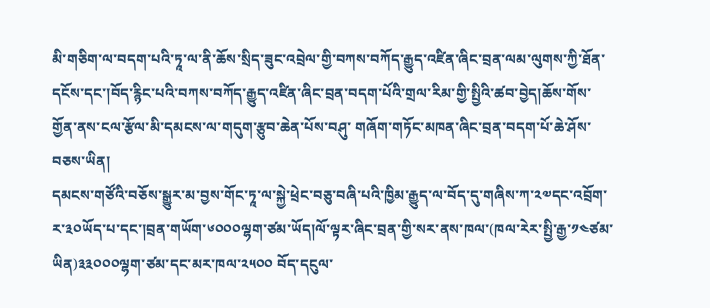མི་གཅིག་ལ་བདག་པའི་ཏཱ་ལ་ནི་ཆོས་སྲིད་ཟུང་འབྲེལ་གྱི་བཀས་བཀོད་རྒྱུད་འཛིན་ཞིང་བྲན་ལམ་ལུགས་ཀྱི་ཐོན་དངོས་དང་།བོད་རྙིང་པའི་བཀས་བཀོད་རྒྱུད་འཛིན་ཞིང་བྲན་བདག་པོའི་གྲལ་རིམ་གྱི་སྤྱིའི་ཚབ་བྱེད།ཆོས་གོས་གྱོན་ནས་ངལ་རྩོལ་མི་དམངས་ལ་གདུག་རྩུབ་ཆེན་པོས་བཤུ་ གཞོག་གཏོང་མཁན་ཞིང་བྲན་བདག་པོ་ཆེ་ཤོས་བཅས་ཡིན།
དམངས་གཙོའི་བཅོས་སྒྱུར་མ་བྱས་གོང་ཏཱ་ལ་སྐྱེ་ཕྲེང་བཅུ་བཞི་པའི་ཁྱིམ་རྒྱུད་ལ་བོད་དུ་གཞིས་ཀ་༢༧དང་འབྲོག་ར་༣༠ཡོད་པ་དང་།བྲན་གཡོག་༦༠༠༠ལྷག་ཙམ་ཡོད།ལོ་ལྟར་ཞིང་བྲན་གྱི་སར་ནས་ཁལ་(ཁལ་རེར་སྤྱི་རྒྱ་༡༤ཙམ་ཡིན)༣༣༠༠༠ལྷག་ཙམ་དང་མར་ཁལ་༢༥༠༠ བོད་དངུལ་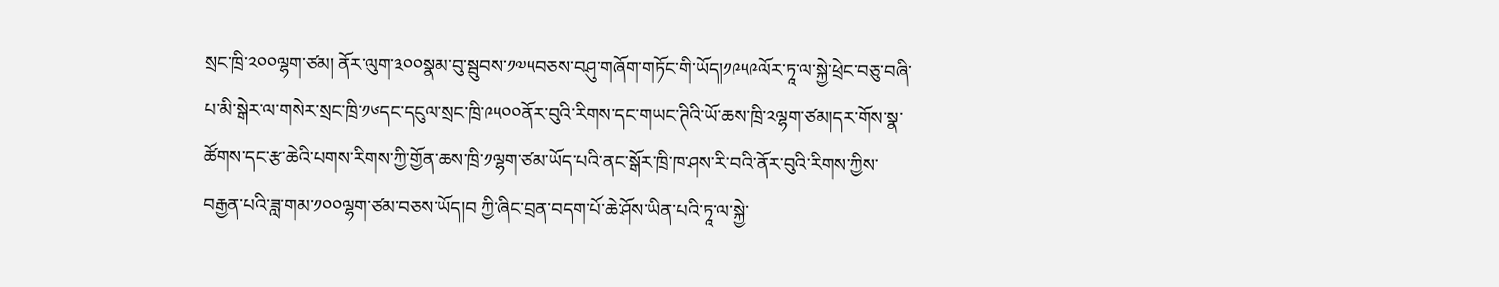སྲང་ཁྲི་༢༠༠ལྷག་ཙམ། ནོར་ལུག་༣༠༠སྣམ་བུ་སྦུབས་༡༧༥བཅས་བཤུ་གཞོག་གཏོང་གི་ཡོད།༡༩༥༩ལོར་ཏཱ་ལ་སྐྱེ་ཕྲེང་བཅུ་བཞི་པ་མི་སྒེར་ལ་གསེར་སྲང་ཁྲི་༡༦དང་དངུལ་སྲང་ཁྲི་༩༥༠༠ནོར་བུའི་རིགས་དང་གཡང་ཊིའི་ཡོ་ཆས་ཁྲི་༢ལྷག་ཙམ།དར་གོས་སྣ་ཚོགས་དང་རྩ་ཆེའི་པགས་རིགས་ཀྱི་གྱོན་ཆས་ཁྲི་༡ལྷག་ཙམ་ཡོད་པའི་ནང་སྒོར་ཁྲི་ཁ་ཤས་རི་བའི་ནོར་བུའི་རིགས་ཀྱིས་བརྒྱན་པའི་ཟླ་གམ་༡༠༠ལྷག་ཙམ་བཅས་ཡོད།བ ཀྱི་ཞིང་བྲན་བདག་པོ་ཆེ་ཤོས་ཡིན་པའི་ཏཱ་ལ་སྐྱེ་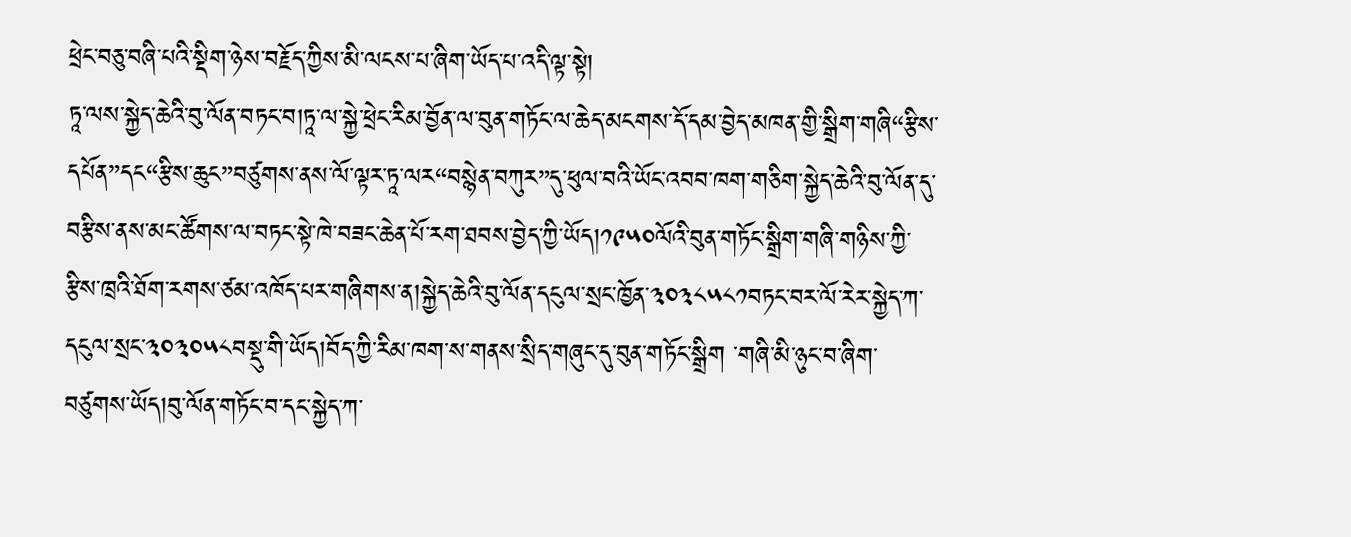ཕྲེང་བཅུ་བཞི་པའི་སྡིག་ཉེས་བརྗོད་ཀྱིས་མི་ལངས་པ་ཞིག་ཡོད་པ་འདི་ལྟ་སྟེ།
ཏཱ་ལས་སྐྱེད་ཆེའི་བུ་ལོན་བཏང་བ།ཏཱ་ལ་སྐྱེ་ཕྲེང་རིམ་བྱོན་ལ་བུན་གཏོང་ལ་ཆེད་མངགས་དོ་དམ་བྱེད་མཁན་གྱི་སྒྲིག་གཞི“རྩིས་དཔོན”དང“རྩིས་ཆུང”བཙུགས་ནས་ལོ་ལྟར་ཏཱ་ལར“བསྙེན་བཀུར”དུ་ཕུལ་བའི་ཡོང་འབབ་ཁག་གཅིག་སྐྱེད་ཆེའི་བུ་ལོན་དུ་བརྩིས་ནས་མང་ཚོགས་ལ་བཏང་སྟེ་ཁེ་བཟང་ཆེན་པོ་རག་ཐབས་བྱེད་ཀྱི་ཡོད།༡༩༥༠ལོའི་བུན་གཏོང་སྒྲིག་གཞི་གཉིས་ཀྱི་རྩིས་ཁྲའི་ཐོག་རགས་ཙམ་འཁོད་པར་གཞིགས་ན།སྐྱེད་ཆེའི་བུ་ལོན་དངུལ་སྲང་ཁྱོན་༣༠༣༨༥༨༡བཏང་བར་ལོ་རེར་སྐྱེད་ཀ་དངུལ་སྲང་༣༠༣༠༥༨བསྡུ་གི་ཡོད།བོད་ཀྱི་རིམ་ཁག་ས་གནས་སྲིད་གཞུང་དུ་བུན་གཏོང་སྒྲིག ་གཞི་མི་ཉུང་བ་ཞིག་བཙུགས་ཡོད།བུ་ལོན་གཏོང་བ་དང་སྐྱེད་ཀ་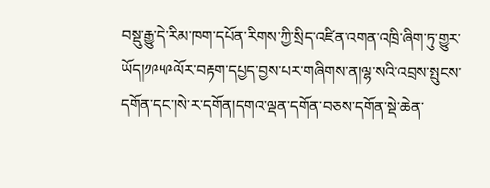བསྡུ་རྒྱུ་དེ་རིམ་ཁག་དཔོན་རིགས་ཀྱི་སྲིད་འཛིན་འགན་འཁྲི་ཞིག་ཏུ་གྱུར་ཡོད།༡༩༥༩ལོར་བརྟག་དཔྱད་བྱས་པར་གཞིགས་ན།ལྷ་སའི་འབྲས་སྤུངས་དགོན་དང་།སེ་ར་དགོན།དགའ་ལྡན་དགོན་བཅས་དགོན་སྡེ་ཆེན་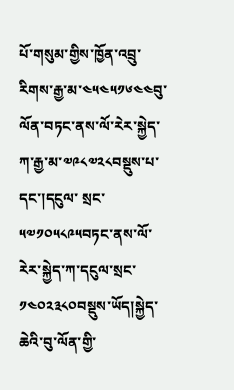པོ་གསུམ་གྱིས་ཁྱོན་འབྲུ་རིགས་རྒྱ་མ་༤༥༤༥༡༦༤༤བུ་ལོན་བཏང་ནས་ལོ་རེར་སྐྱེད་ཀ་རྒྱ་མ་༧༩༨༧༢༨བསྡུས་པ་དང་།དངུལ་ སྲང་༥༧༡༠༥༨༩༥བཏང་ནས་ལོ་རེར་སྐྱེད་ཀ་དངུལ་སྲང་༡༤༠༢༣༨༠བསྡུས་ཡོད།སྐྱེད་ཆེའི་བུ་ལོན་གྱི་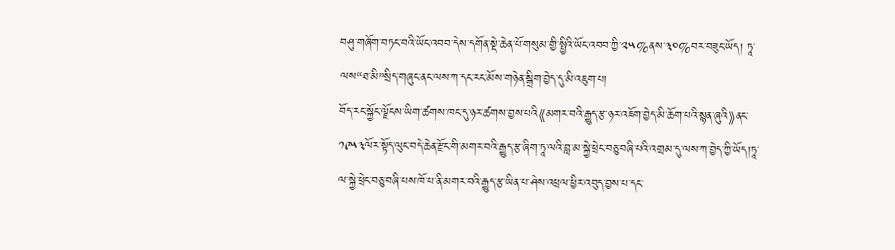བཤུ་གཞོག་བཏང་བའི་ཡོང་འབབ་དེས་དགོན་སྡེ་ཆེན་པོ་གསུམ་གྱི་སྤྱིའི་ཡོང་འབབ་ཀྱི་༢༥%ནས་༣༠%བར་བཟུང་ཡོད། ཏཱ་ལས“ཐ་མི”སྲིད་གཞུང་ནང་ལས་ཀ་དང་རང་མོས་གཉེན་སྒྲིག་བྱེད་དུ་མི་འཇུག་པ།
བོད་རང་སྐྱོང་ལྗོངས་ཡིག་ཚགས་ཁང་དུ་ཉར་ཚགས་བྱས་པའི《མགར་བའི་རྒྱུད་རྩ་ཉར་འཇོག་བྱེད་མི་ཆོག་པའི་སྙན་ཞུའི》ནང་༡༩༥༣ལོར་སྟོད་ལུང་བདེ་ཆེན་རྫོང་གི་མགར་བའི་རྒྱུད་རྩ་ཞིག་ཏཱ་ལའི་བླ་མ་སྐྱེ་ཕྲེང་བཅུ་བཞི་པའི་འགྲམ་དུ་ལས་ཀ་བྱེད་ཀྱི་ཡོད།ཏཱ་ལ་སྐྱེ་ཕྲེང་བཅུ་བཞི་པས་ཁོ་པ་ནི་མགར་བའི་རྒྱུད་རྩ་ཡིན་པ་ཤེས་འཕྲལ་ཕྱིར་འབུད་བྱས་པ་དང་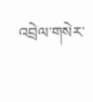འབྲེལ་གསེར་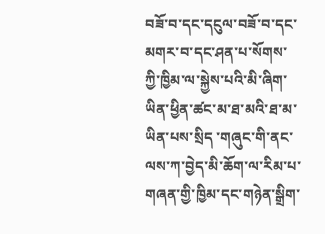བཟོ་བ་དང་དངུལ་བཟོ་བ་དང་མགར་བ་དང་ཤན་པ་སོགས་ཀྱི་ཁྱིམ་ལ་སྐྱེས་པའི་མི་ཞིག་ཡིན་ཕྱིན་ཚང་མ་ཐ་མའི་ཐ་མ་ཡིན་པས་སྲིད ་གཞུང་གི་ནང་ལས་ཀ་བྱེད་མི་ཆོག་ལ་རིམ་པ་གཞན་གྱི་ཁྱིམ་དང་གཉེན་སྒྲིག་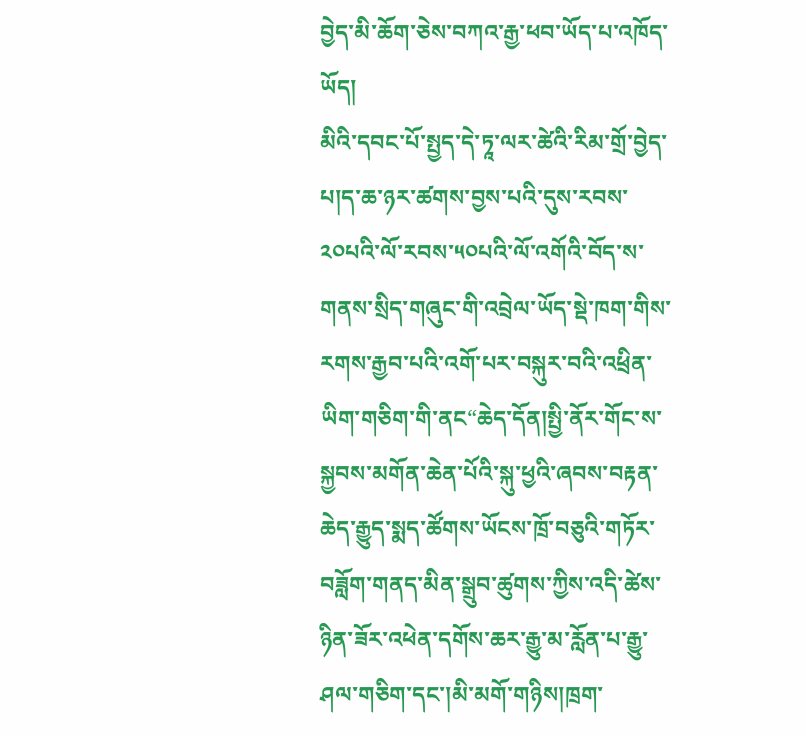བྱེད་མི་ཆོག་ཅེས་བཀའ་རྒྱ་ཕབ་ཡོད་པ་འཁོད་ཡོད།
མིའི་དབང་པོ་སྤྱད་དེ་ཏཱ་ལར་ཚེའི་རིམ་གྲོ་བྱེད་པ།ད་ཆ་ཉར་ཚགས་བྱས་པའི་དུས་རབས་༢༠པའི་ལོ་རབས་༥༠པའི་ལོ་འགོའི་བོད་ས་གནས་སྲིད་གཞུང་གི་འབྲེལ་ཡོད་སྡེ་ཁག་གིས་རགས་རྒྱབ་པའི་འགོ་པར་བསྐུར་བའི་འཕྲིན་ཡིག་གཅིག་གི་ནང“ཆེད་དོན།སྤྱི་ནོར་གོང་ས་སྐྱབས་མགོན་ཆེན་པོའི་སྐུ་ཕྱའི་ཞབས་བརྟན་ཆེད་རྒྱུད་སྨད་ཚོགས་ཡོངས་ཁྲོ་བཅུའི་གཏོར་བཟློག་གནད་མིན་སྒྲུབ་ཚུགས་ཀྱིས་འདི་ཚེས་ཉིན་ཟོར་འཕེན་དགོས་ཆར་རྒྱུ་མ་རློན་པ་རྒྱུ་ཤལ་གཅིག་དང་།མི་མགོ་གཉིས།ཁྲག་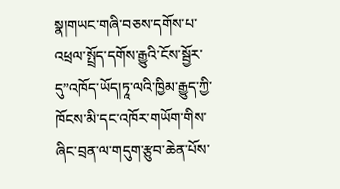སྣ།གཡང་གཞི་བཅས་དགོས་པ་འཕྲལ་སྤྲོད་དགོས་རྒྱུའི་ངོས་སྦྱོར་དུ”འཁོད་ཡོད།ཏཱ་ལའི་ཁྱིམ་རྒྱུད་ཀྱི་ཁོངས་མི་དང་འཁོར་གཡོག་གིས་ཞིང་བྲན་ལ་གདུག་རྩུབ་ཆེན་པོས་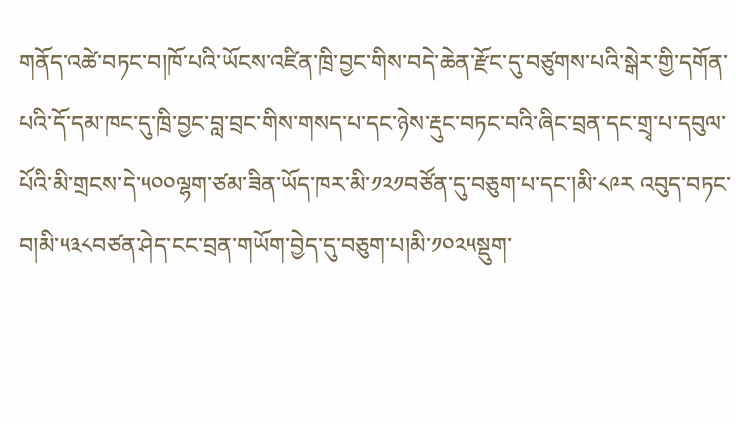གནོད་འཚེ་བཏང་བ།ཁོ་པའི་ཡོངས་འཛིན་ཁྲི་བྱང་གིས་བདེ་ཆེན་རྫོང་དུ་བཙུགས་པའི་སྒེར་གྱི་དགོན་པའི་དོ་དམ་ཁང་དུ་ཁྲི་བྱང་བླ་བྲང་གིས་གསད་པ་དང་ཉེས་རྡུང་བཏང་བའི་ཞིང་བྲན་དང་གྲྭ་པ་དབུལ་པོའི་མི་གྲངས་དེ་༥༠༠ལྷག་ཙམ་ཟིན་ཡོད་ཁར་མི་༡༢༡བཙོན་དུ་བཅུག་པ་དང་།མི་༨༩ར འབུད་བཏང་བ།མི་༥༣༨བཙན་ཤེད་ངང་བྲན་གཡོག་བྱེད་དུ་བཅུག་པ།མི་༡༠༢༥སྡུག་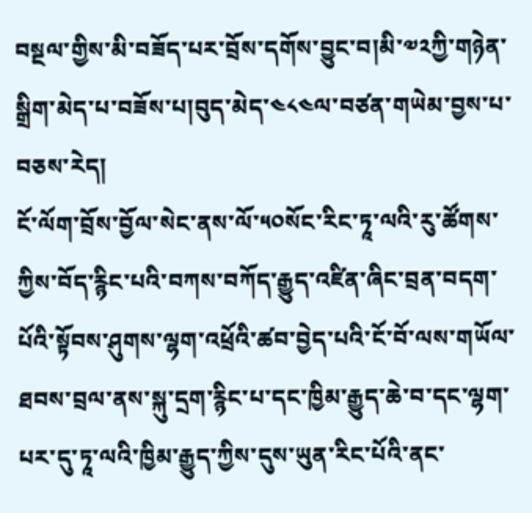བསྔལ་གྱིས་མི་བཟོད་པར་བྲོས་དགོས་བྱུང་བ།མི་༧༢ཀྱི་གཉེན་སྒྲིག་མེད་པ་བཟོས་པ།བུད་མེད་༤༨༤ལ་བཙན་གཡེམ་བྱས་པ་བཅས་རེད།
ངོ་ལོག་བྲོས་བྱོལ་སེང་ནས་ལོ་༥༠སོང་རིང་ཏཱ་ལའི་རུ་ཚོགས་ཀྱིས་བོད་རྙིང་པའི་བཀས་བཀོད་རྒྱུད་འཛིན་ཞིང་བྲན་བདག་པོའི་སྟོབས་ཤུགས་ལྷག་འཕྲོའི་ཚབ་བྱེད་པའི་ངོ་བོ་ལས་གཡོལ་ཐབས་བྲལ་ནས་སྐུ་དྲག་རྙིང་པ་དང་ཁྱིམ་རྒྱུད་ཆེ་བ་དང་ལྷག་པར་དུ་ཏཱ་ལའི་ཁྱིམ་རྒྱུད་ཀྱིས་དུས་ཡུན་རིང་པོའི་ནང་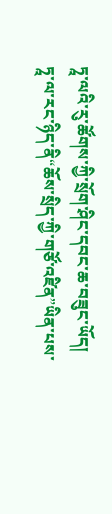ཏཱ་ལའི་རུ་ཚོགས་ཀྱི་སྲོག་ཤིང་དབང་ཆ་བཟུང་ཡོད། ཏཱ་ལ་རང་ཉིད་ནི“ཆོས་སྲིད་ཀྱི་གཙོ་འཛིན”ཡིན་པས་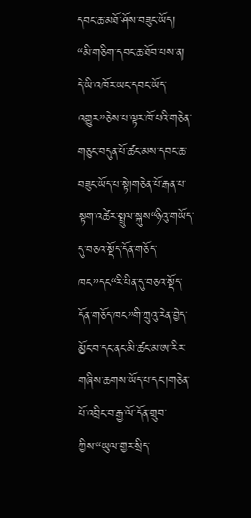དབང་ཆ་མཐོ་ཤོས་བཟུང་ཡོད། “མི་གཅིག་དབང་ཆ་ཐོབ་པས་ན། དེ་ཡི་འཁོར་ཡང་དབང་ཡོད་འགྱུར”ཅེས་པ་ལྟར་ཁོ་པའི་གཅེན་གཅུང་བདུན་པོ་ཚང་མས་དབང་ཆ་བཟུང་ཡོད་པ་སྟེ།གཅེན་པོ་རྒན་པ་སྟག་འཚེར་སྤྲུལ་སྐུས“ཉིའུ་གཡོད་དུ་བཅའ་སྡོད་དོན་གཅོད་ཁང”དང“རི་པིན་དུ་བཅའ་སྡོད་དོན་གཅོད་ཁང”གི་ཀྲུའུ་རེན་བྱེད་མྱོང་བ་དང་ནང་མི་ཚང་མ་ཨ་རིར་གཞིས་ཆགས་ཡོད་པ་དང་།གཅེན་པོ་འབྲིང་བ་རྒྱ་ལོ་དོན་གྲུབ་ཀྱིས་“ཡུལ་གྱར་སྲིད་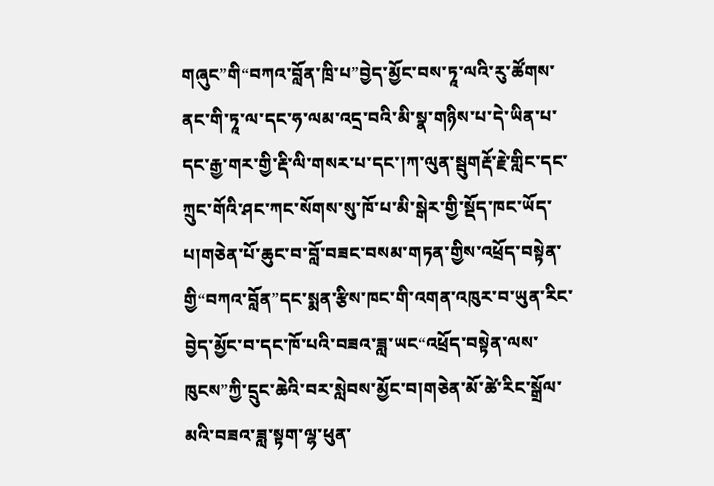གཞུང”གི“བཀའ་བློན་ཁྲི་པ”བྱེད་མྱོང་བས་ཏཱ་ལའི་རུ་ཚོགས་ནང་གི་ཏཱ་ལ་དང་ཧ་ལམ་འདྲ་བའི་མི་སྣ་གཉིས་པ་དེ་ཡིན་པ་དང་རྒྱ་གར་གྱི་རྡི་ལི་གསར་པ་དང་།ཀ་ལུན་སྦུགརྡོ་རྗེ་གླིང་དང་ཀྲུང་གོའི་ཤང་ཀང་སོགས་སུ་ཁོ་པ་མི་སྒེར་གྱི་སྡོད་ཁང་ཡོད་པ།གཅེན་པོ་ཆུང་བ་བློ་བཟང་བསམ་གཏན་གྱིས་འཕྲོད་བསྟེན་གྱི“བཀའ་བློན”དང་སྨན་རྩིས་ཁང་གི་འགན་འཁུར་བ་ཡུན་རིང་བྱེད་མྱོང་བ་དང་ཁོ་པའི་བཟའ་ཟླ་ཡང“འཕྲོད་བསྟེན་ལས་ཁུངས”ཀྱི་དྲུང་ཆེའི་བར་སླེབས་མྱོང་བ།གཅེན་མོ་ཚེ་རིང་སྒྲོལ་མའི་བཟའ་ཟླ་སྟག་ལྷ་ཕུན་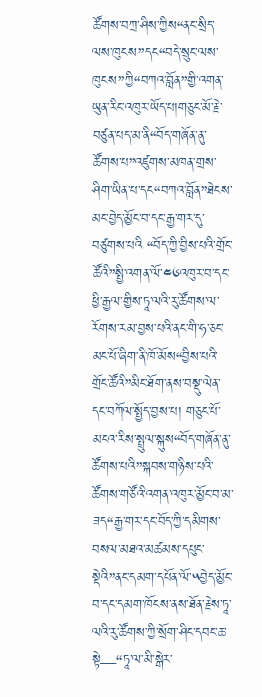ཚོགས་བཀྲ་ཤིས་ཀྱིས“ནང་སྲིད་ལས་ཁུངས”དང“བདེ་སྲུང་ལས་ཁུངས”ཀྱི“བཀའ་བློན”གྱི་འགན་ཡུན་རིང་འཁུར་ཡོད་པ།གཅུང་མོ་རྗེ་བཙུན་པད་མ་ནི“བོད་གཞོན་ནུ་ཚོགས་པ”འཛུགས་མཁན་གྲས་ཤིག་ཡིན་པ་དང“བཀའ་བློན”ཐེངས་མང་བྱེད་མྱོང་བ་དང་རྒྱ་གར་དུ་བཙུགས་པའི “བོད་ཀྱི་བྱིས་པའི་གྲོང་ཚོའི”སྤྱི་འགན་ལོ་༤༦འཁུར་བ་དང་ཕྱི་རྒྱལ་གྱིས་ཏཱ་ལའི་རུ་ཚོགས་ལ་རོགས་རམ་བྱས་པའི་ནང་གི་ཧ་ཅང་མང་པོ་ཞིག་ནི་ཁོ་མོས“བྱིས་པའི་གྲོང་ཚོའི”མིང་ཐོག་ནས་བསྡུ་ལེན་དང་བཀོལ་སྤྱོད་བྱས་པ། གཅུང་པོ་མངའ་རིས་སྤྲུལ་སྐུས“བོད་གཞོན་ནུ་ཚོགས་པའི”སྐབས་གཉིས་པའི་ཚོགས་གཙོའི་འགན་འཁུར་མྱོང་བ་མ་ཟད“རྒྱ་གར་དང་བོད་ཀྱི་དམིགས་བསལ་མཐའ་མཚམས་དཔུང་སྡེའི”ནང་དམག་དཔོན་ལོ་༥བྱེད་མྱོང་བ་དང་དམག་ཁོངས་ནས་ཐོན་རྗེས་ཏཱ་ལའི་རུ་ཚོགས་ཀྱི་སྲོག་ཤིང་དབང་ཆ་སྟེ—“ཏཱ་ལ་མི་སྒེར་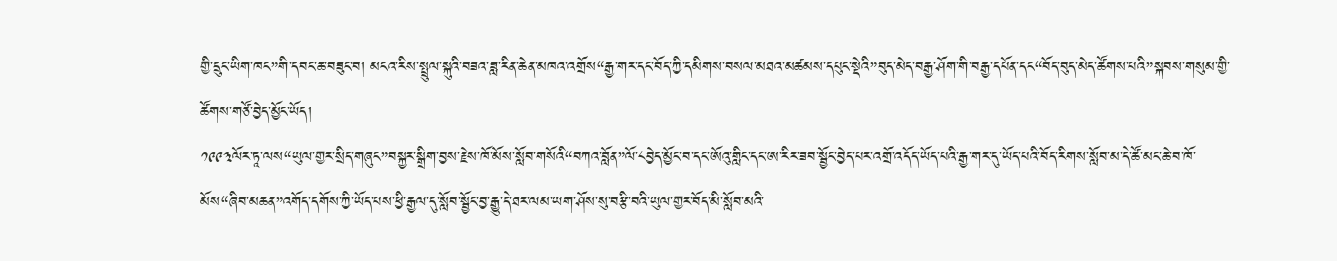གྱི་དྲུང་ཡིག་ཁང”གི་དབང་ཆ་བཟུང་བ། མངའ་རིས་སྤྲུལ་སྐུའི་བཟའ་ཟླ་རིན་ཆེན་མཁའ་འགྲོས“རྒྱ་གར་དང་བོད་ཀྱི་དམིགས་བསལ་མཐའ་མཚམས་དཔུང་སྡེའི”བུད་མེད་བརྒྱ་ཤོག་གི་བརྒྱ་དཔོན་དང“བོད་བུད་མེད་ཚོགས་པའི”སྐབས་གསུམ་གྱི་ཚོགས་གཙོ་བྱེད་མྱོང་ཡོད།
༡༩༩༣ལོར་ཏཱ་ལས“ཡུལ་གྱར་སྲིད་གཞུང”བསྐྱར་སྒྲིག་བྱས་རྗེས་ཁོ་མོས་སློབ་གསོའི“བཀའ་བློན”ལོ་༨བྱེད་མྱོང་བ་དང་ཨོའུ་གླིང་དང་ཨ་རིར་ཟབ་སྦྱོང་བྱེད་པར་འགྲོ་འདོད་ཡོད་པའི་རྒྱ་གར་དུ་ཡོད་པའི་བོད་རིགས་སློབ་མ་དེ་ཚོ་མང་ཆེ་བ་ཁོ་མོས“ཞིབ་མཆན”འགོད་དགོས་ཀྱི་ཡོད་པས་ཕྱི་རྒྱལ་དུ་སློབ་སྦྱོང་བྱ་རྒྱུ་དེ་ཐར་ལམ་ཡག་ཤོས་སུ་བརྩི་བའི་ཡུལ་གྱར་བོད་མི་སློབ་མའི་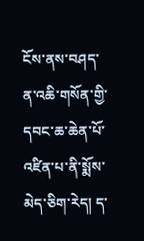ངོས་ནས་བཤད་ན་འཆི་གསོན་གྱི་དབང་ཆ་ཆེན་པོ་འཛིན་པ་ནི་སྨོས་མེད་ཅིག་རེད། ད་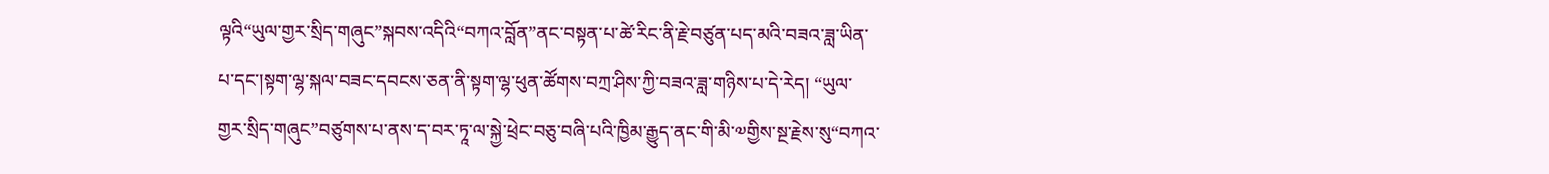ལྟའི“ཡུལ་གྱར་སྲིད་གཞུང”སྐབས་འདིའི“བཀའ་བློན”ནང་བསྟན་པ་ཚེ་རིང་ནི་རྗེ་བཙུན་པད་མའི་བཟའ་ཟླ་ཡིན་པ་དང་།སྟག་ལྷ་སྐལ་བཟང་དབངས་ཅན་ནི་སྟག་ལྷ་ཕུན་ཚོགས་བཀྲ་ཤིས་ཀྱི་བཟའ་ཟླ་གཉིས་པ་དེ་རེད། “ཡུལ་གྱར་སྲིད་གཞུང”བཙུགས་པ་ནས་ད་བར་ཏཱ་ལ་སྐྱེ་ཕྲེང་བཅུ་བཞི་པའི་ཁྱིམ་རྒྱུད་ནང་གི་མི་༧གྱིས་སྔ་རྗེས་སུ“བཀའ་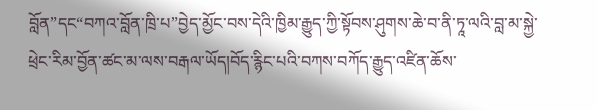བློན”དང“བཀའ་བློན་ཁྲི་པ”བྱེད་མྱོང་བས་དེའི་ཁྱིམ་རྒྱུད་ཀྱི་སྟོབས་ཤུགས་ཆེ་བ་ནི་ཏཱ་ལའི་བླ་མ་སྐྱེ་ཕྲེང་རིམ་བྱོན་ཚང་མ་ལས་བརྒལ་ཡོད།བོད་རྙིང་པའི་བཀས་བཀོད་རྒྱུད་འཛིན་ཆོས་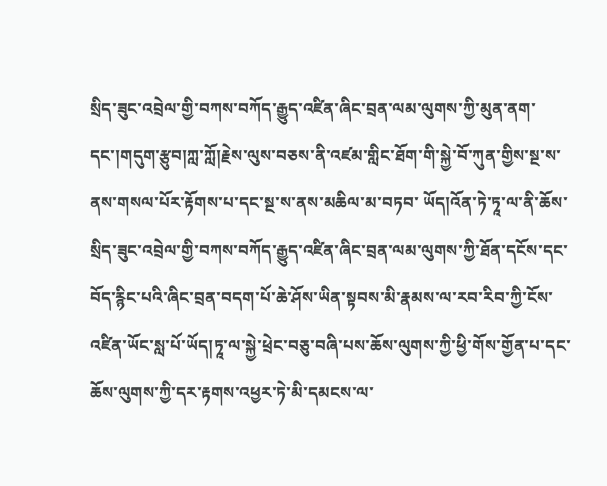སྲིད་ཟུང་འབྲེལ་གྱི་བཀས་བཀོད་རྒྱུད་འཛིན་ཞིང་བྲན་ལམ་ལུགས་ཀྱི་མུན་ནག་དང་།གདུག་རྩུབ།ཀླ་ཀློ།རྗེས་ལུས་བཅས་ནི་འཛམ་གླིང་ཐོག་གི་སྐྱེ་བོ་ཀུན་གྱིས་སྔ་ས་ནས་གསལ་པོར་རྟོགས་པ་དང་སྔ་ས་ནས་མཆིལ་མ་བཏབ་ ཡོད།འོན་ཏེ་ཏཱ་ལ་ནི་ཆོས་སྲིད་ཟུང་འབྲེལ་གྱི་བཀས་བཀོད་རྒྱུད་འཛིན་ཞིང་བྲན་ལམ་ལུགས་ཀྱི་ཐོན་དངོས་དང་བོད་རྙིང་པའི་ཞིང་བྲན་བདག་པོ་ཆེ་ཤོས་ཡིན་སྟབས་མི་རྣམས་ལ་རབ་རིབ་ཀྱི་ངོས་འཛིན་ཡོང་སླ་པོ་ཡོད།ཏཱ་ལ་སྐྱེ་ཕྲེང་བཅུ་བཞི་པས་ཆོས་ལུགས་ཀྱི་ཕྱི་གོས་གྱོན་པ་དང་ཆོས་ལུགས་ཀྱི་དར་རྟགས་འཕྱར་ཏེ་མི་དམངས་ལ་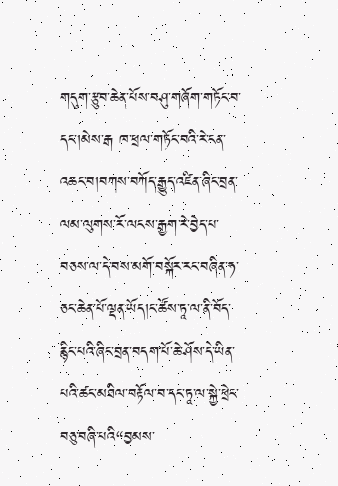གདུག་རྩུབ་ཆེན་པོས་བཤུ་གཞོག་གཏོང་བ་དང་།མེས་རྒ ཁ་ཕྲལ་གཏོང་བའི་རེ་ངན་འཆང་བ།བཀས་བཀོད་རྒྱུད་འཛིན་ཞིང་བྲན་ལམ་ལུགས་རོ་ལངས་རྒྱག་རེ་བྱེད་པ་བཅས་ལ་དེ་བས་མགོ་བསྐོར་རང་བཞིན་ཧ་ཅང་ཆེན་པོ་ལྡན་ཡོད།ང་ཚོས་ཏཱ་ལ་ནི་བོད་རྙིང་པའི་ཞིང་བྲན་བདག་པོ་ཆེ་ཤོས་དེ་ཡིན་པའི་ཚང་མཐིལ་བརྟོལ་བ་དང་ཏཱ་ལ་སྐྱེ་ཕྲེང་བཅུ་བཞི་པའི“བྱམས་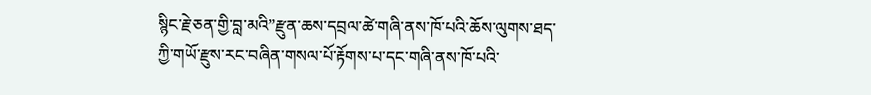སྙིང་རྗེ་ཅན་གྱི་བླ་མའི”རྫུན་ཆས་དབྲལ་ཚེ་གཞི་ནས་ཁོ་པའི་ཆོས་ལུགས་ཐད་ཀྱི་གཡོ་རྫུས་རང་བཞིན་གསལ་པོ་རྟོགས་པ་དང་གཞི་ནས་ཁོ་པའི་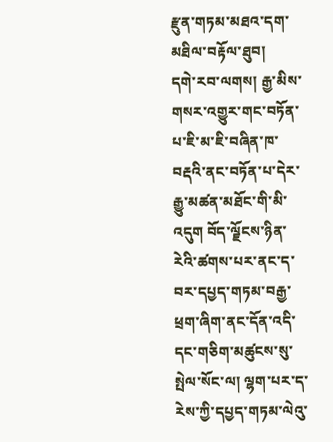རྫུན་གཏམ་མཐའ་དག་མཐིལ་བརྟོལ་ཐུབ།
དགེ་རབ་ལགས། རྒྱ་མིས་གསར་འགྱུར་གང་བཏོན་པ་ཇི་མ་ཇི་བཞིན་ཁ་བརྡའི་ནང་བཏོན་པ་དེར་རྒྱུ་མཚན་མཐོང་གི་མི་འདུག བོད་ལྗོངས་ཉིན་རེའི་ཚགས་པར་ནང་ད་བར་དཔྱད་གཏམ་བརྒྱ་ཕྲག་ཞིག་ནང་དོན་འདི་དང་གཅིག་མཚུངས་སུ་སྤེལ་སོང་ལ། ལྷག་པར་ད་རེས་ཀྱི་དཔྱད་གཏམ་ལེའུ་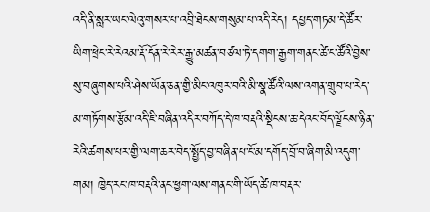འདི་ནི་སླར་ཡང་ལེའུ་གསར་པ་འབྲི་ཐེངས་གསུམ་པ་འདི་རེད། དཔྱད་གཏམ་དེ་ཚོར་ཡིག་ཕྲེང་རེ་རེའམ་རྡོ་དོན་རེ་རེར་རྒྱུ་མཚན་བཙལ་ཏེ་དགག་རྒྱག་གནང་ཚེ་ང་ཚོའི་བྱེས་སུ་བཞུགས་པའི་ཤེས་ཡོན་ཅན་གྱི་མིང་འཁུར་བའི་མི་སྣ་ཚོའི་ལས་འགན་གྲུབ་པ་རེད་མ་གཏོགས་རྩོམ་འདི་ཇི་བཞིན་འདིར་བཀོད་དེ་ཁ་བརྡའི་སྡིངས་ཆ་དེའང་བོད་ལྗོངས་ཉིན་རེའི་ཚགས་པར་གྱི་ལག་ཆར་བེད་སྤྱོད་བྱ་བཞིན་པ་ངོ་མ་དགོད་བྲོ་བ་ཞིག་མི་འདུག་གམ། ཁྱེད་རང་ཁ་བརྡའི་ནང་ཕྱག་ལས་གནང་གི་ཡོད་ཚེ་ཁ་བརྡར་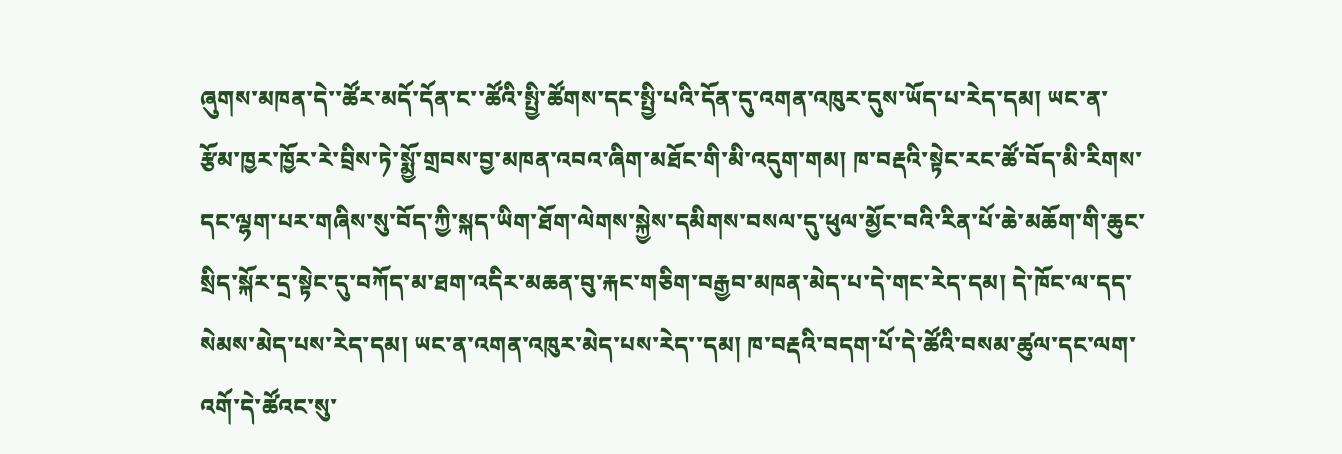ཞུགས་མཁན་དེ་་ཚོར་མདོ་དོན་ང་་ཚོའི་སྤྱི་ཚོགས་དང་སྤྱི་པའི་དོན་དུ་འགན་འཁུར་དུས་ཡོད་པ་རེད་དམ། ཡང་ན་རྩོམ་ཁྱར་ཁྱོར་རེ་བྲིས་ཏེ་སྨྱོ་གྲབས་བྱ་མཁན་འབའ་ཞིག་མཐོང་གི་མི་འདུག་གམ། ཁ་བརྡའི་སྟེང་རང་ཚོ་བོད་མི་རིགས་དང་ལྷག་པར་གཞིས་སུ་བོད་ཀྱི་སྐད་ཡིག་ཐོག་ལེགས་སྐྱེས་དམིགས་བསལ་དུ་ཕུལ་མྱོང་བའི་རིན་པོ་ཆེ་མཆོག་གི་ཆུང་སྲིད་སྐོར་དྲ་སྟེང་དུ་བཀོད་མ་ཐག་འདིར་མཆན་བུ་རྐང་གཅིག་བརྒྱབ་མཁན་མེད་པ་དེ་གང་རེད་དམ། དེ་ཁོང་ལ་དད་སེམས་མེད་པས་རེད་དམ། ཡང་ན་འགན་འཁུར་མེད་པས་རེད་་དམ། ཁ་བརྡའི་བདག་པོ་དེ་ཚོའི་བསམ་ཚུལ་དང་ལག་འགོ་དེ་ཚོའང་སུ་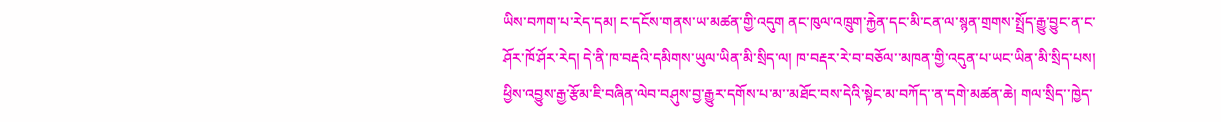ཡིས་བཀག་པ་རེད་དམ། ང་དངོས་གནས་ཡ་མཚན་གྱི་འདུག ནང་ཁུལ་འཁྲུག་རྐྱེན་དང་མི་ངན་ལ་སྙན་གྲགས་སྤྲོད་རྒྱུ་བྱུང་ན་ང་ཤོར་ཁོ་ཤོར་རེད། དེ་ནི་ཁ་བརྡའི་དམིགས་ཡུལ་ཡིན་མི་སྲིད་ལ། ཁ་བརྡར་རེ་བ་བཅོལ་་མཁན་གྱི་འདུན་པ་ཡང་ཡིན་མི་སྲིད་པས། ཕྱིས་འབྱུས་རྒྱ་རྩོམ་ཇི་བཞིན་ལེབ་བཤུས་བྱ་རྒྱུར་དགོས་པ་མ་་མཐོང་བས་དེའི་སྟེང་མ་བཀོད་་ན་དགེ་མཚན་ཆེ། གལ་སྲིད་་ཁྱེད་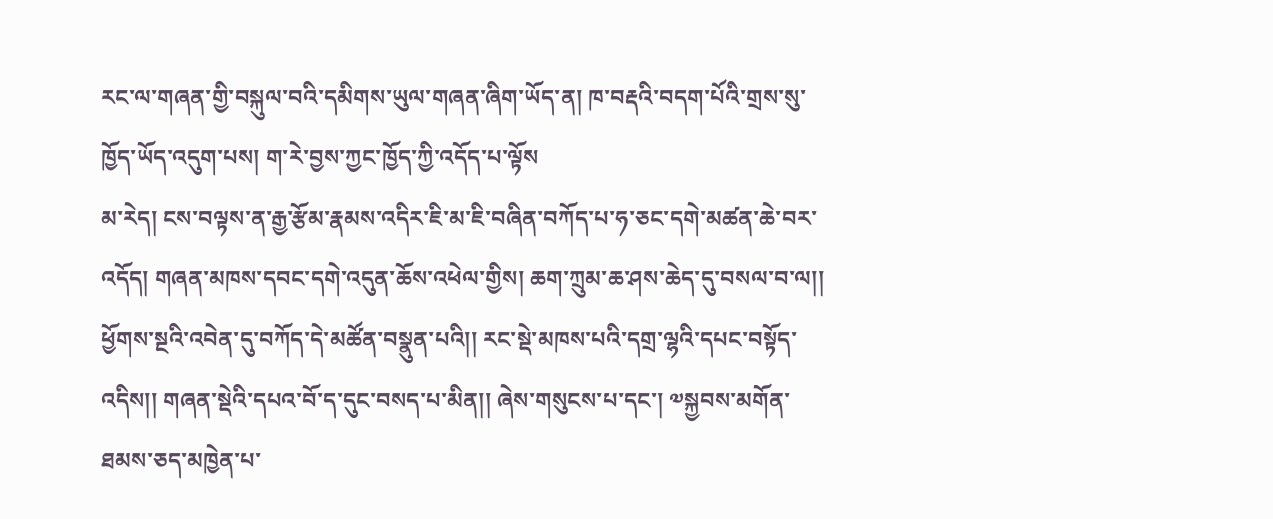རང་ལ་གཞན་གྱི་བསྐུལ་བའི་དམིགས་ཡུལ་གཞན་ཞིག་ཡོད་ན། ཁ་བརྡའི་བདག་པོའི་གྲས་སུ་ཁྱོད་ཡོད་འདུག་པས། ག་རེ་བྱས་ཀྱང་ཁྱོད་ཀྱི་འདོད་པ་ལྟོས
མ་རེད། ངས་བལྟས་ན་རྒྱ་རྩོམ་རྣམས་འདིར་ཇི་མ་ཇི་བཞིན་བཀོད་པ་ཧ་ཅང་དགེ་མཚན་ཆེ་བར་འདོད། གཞན་མཁས་དབང་དགེ་འདུན་ཆོས་འཕེལ་གྱིས། ཆག་ཀྲུམ་ཆ་ཤས་ཆེད་དུ་བསལ་བ་ལ།། ཕྱོགས་སྔའི་འབེན་དུ་བཀོད་དེ་མཚོན་བསྣུན་པའི།། རང་སྡེ་མཁས་པའི་དགྲ་ལྷའི་དཔང་བསྟོད་འདིས།། གཞན་སྡེའི་དཔའ་བོ་ད་དུང་བསད་པ་མིན།། ཞེས་གསུངས་པ་དང་། ༧སྐྱབས་མགོན་ཐམས་ཅད་མཁྱེན་པ་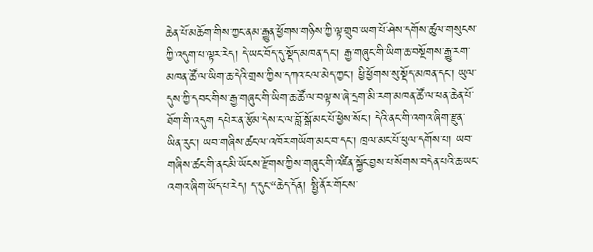ཆེན་པོ་མཆོག་གིས་ཀྱང་ནམ་རྒྱུན་ཕྱོགས་གཉིས་ཀྱི་ལྟ་གྲུབ་ཡག་པོ་ཤེས་དགོས་ཚུལ་གསུངས་ཀྱི་འདུག་པ་ལྟར་རེད། དེ་ཡང་བོད་དུ་སྡོད་མཁན་དང་། རྒྱ་གཞུང་གི་ཡིག་ཆ་བསྔོགས་རྒྱུ་རག་མཁན་ཚོ་ལ་ཡིག་ཆ་དེའི་གྲས་ཀྱིས་དཀའ་ངལ་མེད་ཀྱང་། ཕྱི་ཕྱོགས་སུ་སྡོད་མཁན་དང་། ཡུལ་དུས་ཀྱི་དབང་གིས་རྒྱ་གཞུང་གི་ཡིག་ཆ་ཚོ་ལ་བལྟ་ས་ཞེ་དྲག་མི་རག་མཁན་ཚོ་ལ་ཕན་ཆེན་པོ་ཐོག་གི་འདུག དཔེར་ན་རྩོམ་དེས་ང་ལ་བློ་སྒོ་མང་པོ་ཕྱེས་སོང་། དེའི་ནང་གི་འགའ་ཞིག་རྫུན་ཡིན་རུང་། ཡབ་གཞིས་ཚང་ལ་འཁོར་གཡོག་མང་བ་དང་། ཁྲལ་མང་པོ་ཕུལ་དགོས་པ། ཡབ་གཞིས་ཚང་གི་ནང་མི་ཡོངས་རྫོགས་ཀྱིས་གཞུང་གི་འཛིན་སྐྱོང་བྱས་པ་སོགས་བདེན་པའི་ཆ་ཡང་འགའ་ཞིག་ཡོད་པ་རེད། ད་དུང་“ཆེད་དོན། སྤྱི་ནོར་གོང་ས་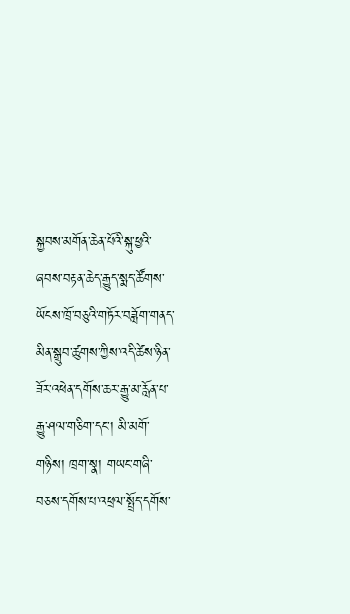སྐྱབས་མགོན་ཆེན་པོའི་སྐུ་ཕྱའི་ཞབས་བརྟན་ཆེད་རྒྱུད་སྨད་ཚོགས་ཡོངས་ཁྲོ་བཅུའི་གཏོར་བཟློག་གནད་མིན་སྒྲུབ་ཚུགས་ཀྱིས་འདི་ཚེས་ཉིན་ཟོར་འཕེན་དགོས་ཆར་རྒྱུ་མ་རློན་པ་རྒྱུ་ཤལ་གཅིག་དང་། མི་མགོ་གཉིས། ཁྲག་སྣ། གཡང་གཞི་བཅས་དགོས་པ་འཕྲལ་སྤྲོད་དགོས་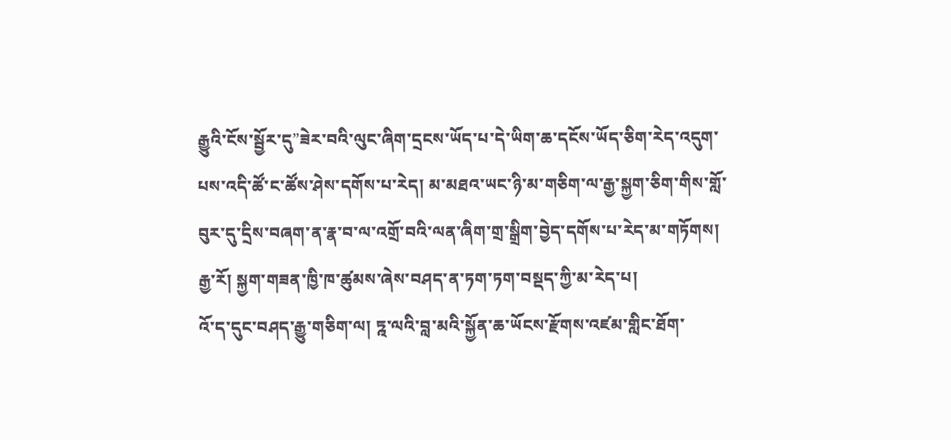རྒྱུའི་ངོས་སྦྱོར་དུ”ཟེར་བའི་ལུང་ཞིག་དྲངས་ཡོད་པ་དེ་ཡིག་ཆ་དངོས་ཡོད་ཅིག་རེད་འདུག་པས་འདི་ཚོ་ང་ཚོས་ཤེས་དགོས་པ་རེད། མ་མཐའ་ཡང་ཉི་མ་གཅིག་ལ་རྒྱ་སྐྱག་ཅིག་གིས་གློ་བུར་དུ་དྲིས་བཞག་ན་རྣ་བ་ལ་འགྲོ་བའི་ལན་ཞིག་གྲ་སྒྲིག་བྱེད་དགོས་པ་རེད་མ་གཏོགས། རྒྱ་རོ། སྐྱག་གཟན་ཁྱི་ཁ་ཚུམས་ཞེས་བཤད་ན་ཏག་ཏག་བསྡད་ཀྱི་མ་རེད་པ།
འོ་ད་དུང་བཤད་རྒྱུ་གཅིག་ལ། ཏྰ་ལའི་བླ་མའི་སྐྱོན་ཆ་ཡོངས་རྫོགས་འཛམ་གླིང་ཐོག་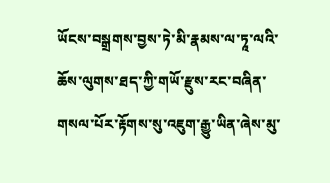ཡོངས་བསྒྲགས་བྱས་ཏེ་མི་རྣམས་ལ་ཏཱ་ལའི་ཆོས་ལུགས་ཐད་ཀྱི་གཡོ་རྫུས་རང་བཞིན་གསལ་པོར་རྟོགས་སུ་འཇུག་རྒྱུ་ཡིན་ཞེས་མུ་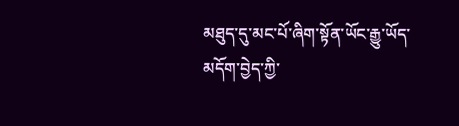མཐུད་དུ་མང་པོ་ཞིག་སྟོན་ཡོང་རྒྱུ་ཡོད་མདོག་བྱེད་ཀྱི་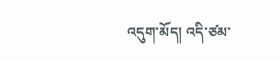འདུག་མོད། འདི་ཙམ་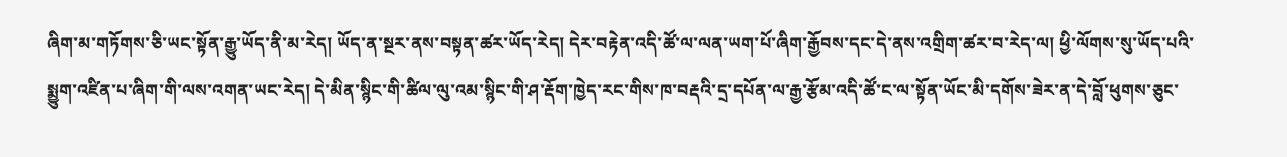ཞིག་མ་གཏོགས་ཅི་ཡང་སྟོན་རྒྱུ་ཡོད་ནི་མ་རེད། ཡོད་ན་སྔར་ནས་བསྟན་ཚར་ཡོད་རེད། དེར་བརྟེན་འདི་ཚོ་ལ་ལན་ཡག་པོ་ཞིག་རྒྱོབས་དང་དེ་ནས་འགྲིག་ཚར་བ་རེད་ལ། ཕྱི་ལོགས་སུ་ཡོད་པའི་སྨྱུག་འཛིན་པ་ཞིག་གི་ལས་འགན་ཡང་རེད། དེ་མིན་སྙིང་གི་ཚིལ་ལུ་འམ་སྙིང་གི་ཤ་རྡོག་ཁྱེད་རང་གིས་ཁ་བརྡའི་དྲ་དཔོན་ལ་རྒྱ་རྩོམ་འདི་ཚོ་ང་ལ་སྟོན་ཡོང་མི་དགོས་ཟེར་ན་དེ་བློ་ཕུགས་ཅུང་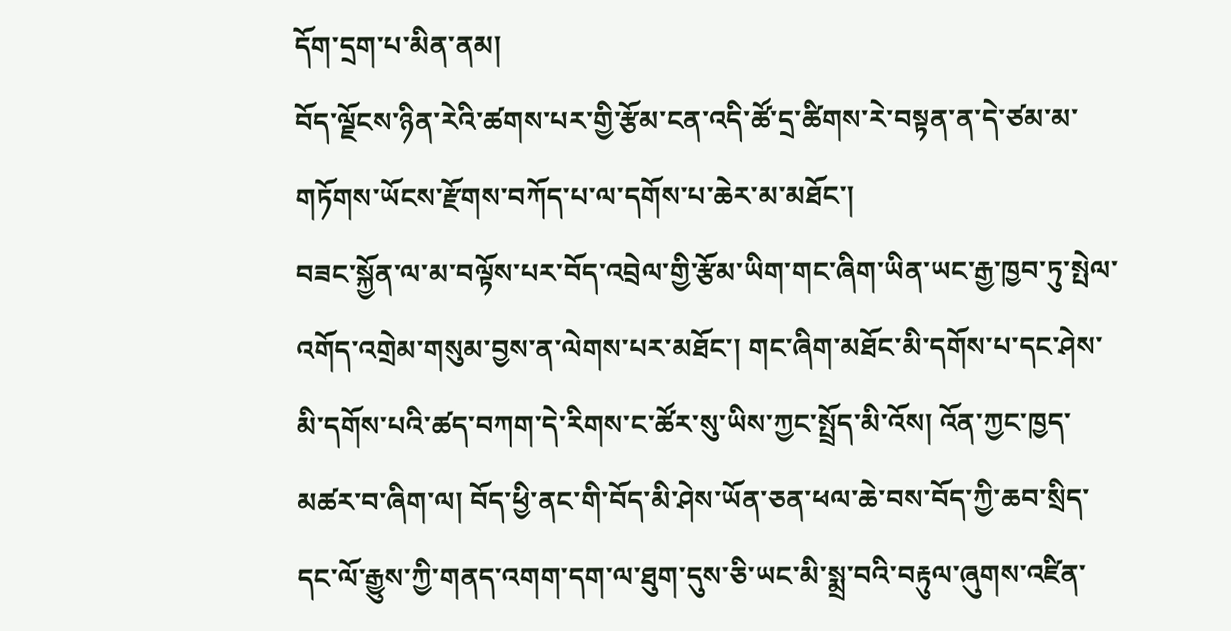དོག་དྲག་པ་མིན་ནམ།
བོད་ལྗོངས་ཉིན་རེའི་ཚགས་པར་གྱི་རྩོམ་ངན་འདི་ཚོ་དྲ་ཚིགས་རེ་བསྟན་ན་དེ་ཙམ་མ་གཏོགས་ཡོངས་རྫོགས་བཀོད་པ་ལ་དགོས་པ་ཆེར་མ་མཐོང་།
བཟང་སྐྱོན་ལ་མ་བལྟོས་པར་བོད་འབྲེལ་གྱི་རྩོམ་ཡིག་གང་ཞིག་ཡིན་ཡང་རྒྱ་ཁྱབ་ཏུ་སྤེལ་འགོད་འགྲེམ་གསུམ་བྱས་ན་ལེགས་པར་མཐོང་། གང་ཞིག་མཐོང་མི་དགོས་པ་དང་ཤེས་མི་དགོས་པའི་ཚད་བཀག་དེ་རིགས་ང་ཚོར་སུ་ཡིས་ཀྱང་སྤྲོད་མི་འོས། འོན་ཀྱང་ཁྱད་མཚར་བ་ཞིག་ལ། བོད་ཕྱི་ནང་གི་བོད་མི་ཤེས་ཡོན་ཅན་ཕལ་ཆེ་བས་བོད་ཀྱི་ཆབ་སྲིད་དང་ལོ་རྒྱུས་ཀྱི་གནད་འགག་དག་ལ་ཐུག་དུས་ཅི་ཡང་མི་སྨྲ་བའི་བརྟུལ་ཞུགས་འཛིན་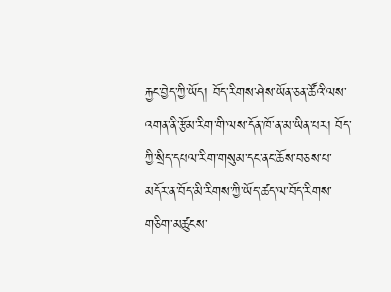རྐྱང་བྱེད་ཀྱི་ཡོད། བོད་རིགས་ཤེས་ཡོན་ཅན་ཚོའི་ལས་འགན་ནི་རྩོམ་རིག་གི་ལས་དོན་ཁོ་ན་མ་ཡིན་པར། བོད་ཀྱི་སྲིད་དཔལ་རིག་གསུམ་དང་ནང་ཆོས་བཅས་པ་མདོར་ན་བོད་མི་རིགས་ཀྱི་ཡོད་ཚད་ལ་བོད་རིགས་གཅིག་མཚུངས་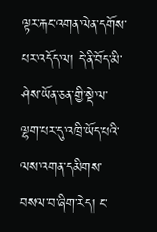ལྟར་རྐང་འགན་ལེན་དགོས་པར་འདོད་ལ། དེ་ནི་བོད་མི་ཤེས་ཡོན་ཅན་གྱི་སྡེ་ལ་ལྷག་པར་དུ་འཁྲི་ཡོད་པའི་ལས་འགན་དམིགས་བསལ་བ་ཞིག་རེད། ང་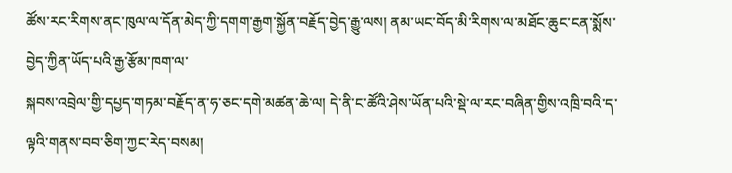ཚོས་རང་རིགས་ནང་ཁུལ་ལ་དོན་མེད་ཀྱི་དགག་རྒྱག་སྐྱོན་བརྗོད་བྱེད་རྒྱུ་ལས། ནམ་ཡང་བོད་མི་རིགས་ལ་མཐོང་ཆུང་ངན་སྨོས་བྱེད་ཀྱིན་ཡོད་པའི་རྒྱ་རྩོམ་ཁག་ལ་
སྐབས་འབྲེལ་གྱི་དཔྱད་གཏམ་བརྗོད་ན་ཧ་ཅང་དགེ་མཚན་ཆེ་ལ། དེ་ནི་ང་ཚོའི་ཤེས་ཡོན་པའི་སྡེ་ལ་རང་བཞིན་གྱིས་འཁྲི་བའི་ད་ལྟའི་གནས་བབ་ཅིག་ཀྱང་རེད་བསམ།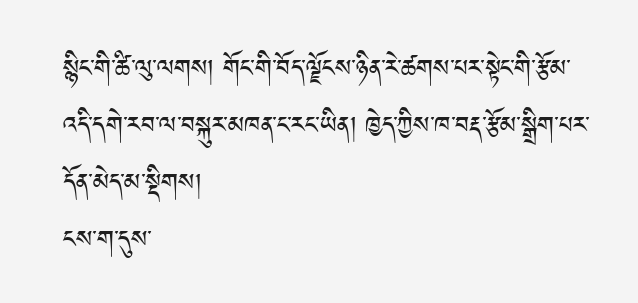སྙིང་གི་ཚི་ལུ་ལགས། གོང་གི་བོད་ལྗོངས་ཉིན་རེ་ཚགས་པར་སྟེང་གི་རྩོམ་འདི་དགེ་རབ་ལ་བསྐུར་མཁན་ང་རང་ཡིན། ཁྱེད་ཀྱིས་ཁ་བརྡ་རྩོམ་སྒྲིག་པར་དོན་མེད་མ་སྡིགས།
ངས་ག་དུས་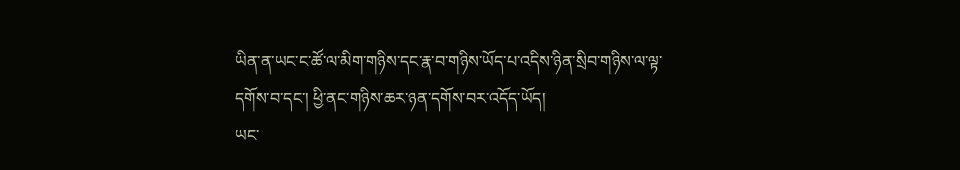ཡིན་ན་ཡང་ང་ཚོ་ལ་མིག་གཉིས་དང་རྣ་བ་གཉིས་ཡོད་པ་འདིས་ཉིན་སྲིབ་གཉིས་ལ་ལྟ་དགོས་བ་དང་། ཕྱི་ནང་གཉིས་ཆར་ཉན་དགོས་བར་འདོད་ཡོད།
ཡང་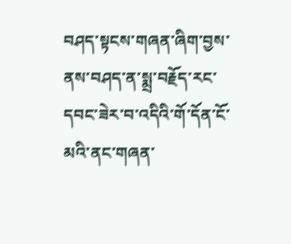བཤད་སྟངས་གཞན་ཞིག་བྱས་ནས་བཤད་ན་སྨྲ་བརྗོད་རང་དབང་ཟེར་བ་འདིའི་གོ་དོན་ངོ་མའི་ནང་གཞན་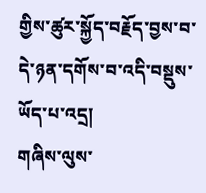གྱིས་ཚུར་སྐྱོད་བརྗོད་བྱས་བ་དེ་ཉན་དགོས་བ་འདི་བསྡུས་ཡོད་པ་འདྲ།
གཞིས་ལུས་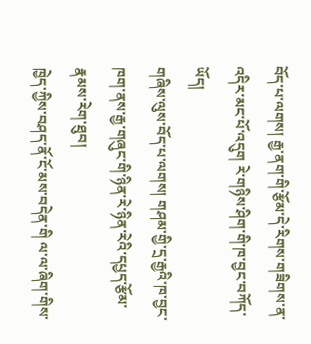བོད་པ་ལགས། རྒྱ་ནག་གི་རྩོམ་དེ་རིགས་གཟིགས་ན་འདིར་མང་པོ་འདུག རེ་གཉིས་ཤིག་གི་ཁ་བྱང་བཀོད་ཡོད།
གཞིས་ལུས་བོད་པ་ལགས། གཤམ་གྱི་དྲ་རྒྱའི་ཁ་བྱང་ཁག་ནས་རྒྱ་གཞུང་གི་ཉིན་རེ་ཉིན་རེའི་དཔྱད་རྩོམ་རྣམས་རེག་ཐུབ།
ཁྱེད་ཀྱིས་བཤད་ནོ་ངོ་མས་བདེན་གི ལ་ལ་ཞིག་གིས་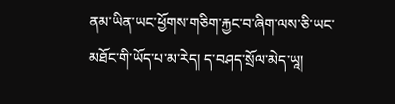ནམ་ཡིན་ཡང་ཕྱོགས་གཅིག་རྐྱང་བ་ཞིག་ལས་ཅི་ཡང་མཐོང་གི་ཡོད་པ་མ་རེད། ད་བཤད་སྲོལ་མེད་ཡཱ།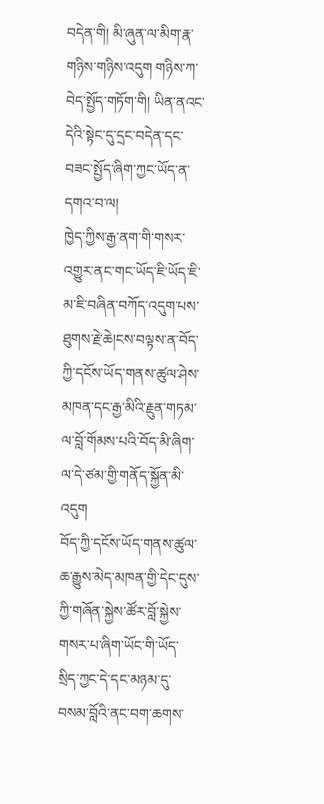བདེན་གི། མི་ཞུན་ལ་མིག་རྣ་གཉིས་གཉིས་འདུག གཉིས་ཀ་བེད་སྤྱོད་གཏོག་གི། ཡིན་ནའང་དེའི་སྟེང་དུ་དྲང་བདེན་དང་བཟང་སྤྱོད་ཞིག་ཀྱང་ཡོད་ན་དགའ་བ་ལ།
ཁྱེད་ཀྱིས་རྒྱ་ནག་གི་གསར་འགྱུར་ནང་གང་ཡོད་ཇི་ཡོད་ཇི་མ་ཇི་བཞིན་བཀོད་འདུག་པས་ཐུགས་རྗེ་ཆེ།ངས་བལྟས་ན་བོད་ཀྱི་དངོས་ཡོད་གནས་ཚུལ་ཤེས་མཁན་དང་རྒྱ་མིའི་རྗུན་གཏམ་ལ་བློ་གོམས་པའི་བོད་མི་ཞིག་ལ་དེ་ཙམ་གྱི་གནོད་སྐྱོན་མི་འདུག
བོད་ཀྱི་དངོས་ཡོད་གནས་ཚུལ་ཆ་རྒྱུས་མེད་མཁན་གྱི་དེང་དུས་ཀྱི་གཞོན་སྐྱེས་ཚོར་བློ་སྐྱེས་གསར་པ་ཞིག་ཡོང་གི་ཡོད་སྲིད་ཀྱང་དེ་དང་མཉམ་དུ་བསམ་བློའི་ནང་བག་ཆགས་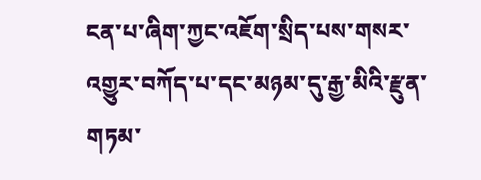ངན་པ་ཞིག་ཀྱང་འཇོག་སྲིད་པས་གསར་འགྱུར་བཀོད་པ་དང་མཉམ་དུ་རྒྱ་མིའི་རྫུན་གཏམ་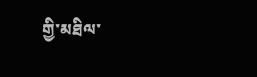གྱི་མཐིལ་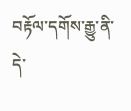བརྟོལ་དགོས་རྒྱུ་ནི་དེ་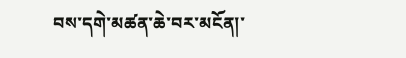བས་དགེ་མཚན་ཆེ་བར་མངོན།་